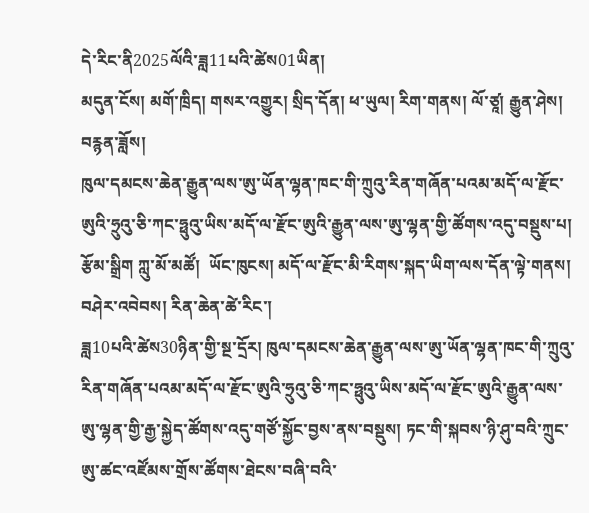དེ་རིང་ནི2025ལོའི་ཟླ11པའི་ཚེས01ཡིན།
མདུན་ངོས། མགོ་ཁྲིད། གསར་འགྱུར། སྲིད་དོན། ཕ་ཡུལ། རིག་གནས། ལོ་ཙཱ། རྒྱུན་ཤེས། བརྙན་ཟློས།
ཁུལ་དམངས་ཆེན་རྒྱུན་ལས་ཨུ་ཡོན་ལྷན་ཁང་གི་ཀྲུའུ་རིན་གཞོན་པའམ་མདོ་ལ་རྫོང་ཨུའི་ཧྲུའུ་ཅི་ཀང་ཧྥུའུ་ཡིས་མདོ་ལ་རྫོང་ཨུའི་རྒྱུན་ལས་ཨུ་ལྷན་གྱི་ཚོགས་འདུ་བསྡུས་པ།
རྩོམ་སྒྲིག ཀླུ་མོ་མཚོ།  ཡོང་ཁུངས། མདོ་ལ་རྫོང་མི་རིགས་སྐད་ཡིག་ལས་དོན་ལྟེ་གནས།  བཤེར་འབེབས། རིན་ཆེན་ཚེ་རིང་།
ཟླ10པའི་ཚེས30ཉིན་གྱི་སྔ་དྲོར། ཁུལ་དམངས་ཆེན་རྒྱུན་ལས་ཨུ་ཡོན་ལྷན་ཁང་གི་ཀྲུའུ་རིན་གཞོན་པའམ་མདོ་ལ་རྫོང་ཨུའི་ཧྲུའུ་ཅི་ཀང་ཧྥུའུ་ཡིས་མདོ་ལ་རྫོང་ཨུའི་རྒྱུན་ལས་ཨུ་ལྷན་གྱི་རྒྱ་སྐྱེད་ཚོགས་འདུ་གཙོ་སྐྱོང་བྱས་ནས་བསྡུས། ཏང་གི་སྐབས་ཉི་ཤུ་བའི་ཀྲུང་ཨུ་ཚང་འཛོམས་གྲོས་ཚོགས་ཐེངས་བཞི་བའི་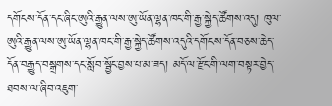དགོངས་དོན་དང་ཞིང་ཨུའི་རྒྱུན་ལས་ཨུ་ཡོན་ལྷན་ཁང་གི་རྒྱ་སྐྱེད་ཚོགས་འདུ། ཁུལ་ཨུའི་རྒྱུན་ལས་ཨུ་ཡོན་ལྷན་ཁང་གི་རྒྱ་སྐྱེད་ཚོགས་འདུའི་དགོངས་དོན་བཅས་ཆེད་དོན་བརྒྱུད་བསྒྲགས་དང་སློབ་སྦྱོང་བྱས་པ་མ་ཟད། མདོ་ལ་རྫོང་གི་ལག་བསྟར་བྱེད་ཐབས་ལ་ཞིབ་འཇུག་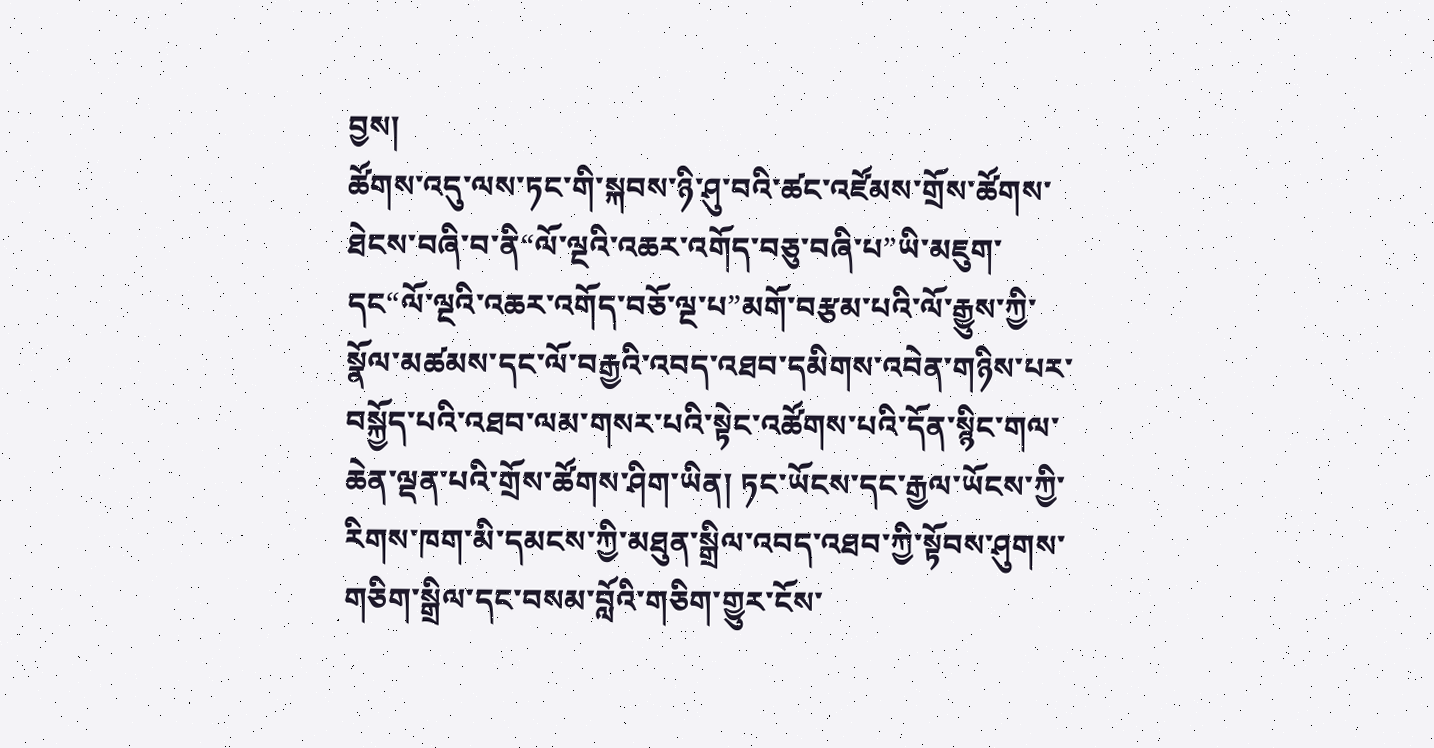བྱས།
ཚོགས་འདུ་ལས་ཏང་གི་སྐབས་ཉི་ཤུ་བའི་ཚང་འཛོམས་གྲོས་ཚོགས་ཐེངས་བཞི་བ་ནི“ལོ་ལྔའི་འཆར་འགོད་བཅུ་བཞི་པ”ཡི་མཇུག་དང“ལོ་ལྔའི་འཆར་འགོད་བཅོ་ལྔ་པ”མགོ་བརྩམ་པའི་ལོ་རྒྱུས་ཀྱི་སྣོལ་མཚམས་དང་ལོ་བརྒྱའི་འབད་འཐབ་དམིགས་འབེན་གཉིས་པར་བསྐྱོད་པའི་འཐབ་ལམ་གསར་པའི་སྟེང་འཚོགས་པའི་དོན་སྙིང་གལ་ཆེན་ལྡན་པའི་གྲོས་ཚོགས་ཤིག་ཡིན། ཏང་ཡོངས་དང་རྒྱལ་ཡོངས་ཀྱི་རིགས་ཁག་མི་དམངས་ཀྱི་མཐུན་སྒྲིལ་འབད་འཐབ་ཀྱི་སྟོབས་ཤུགས་གཅིག་སྒྲིལ་དང་བསམ་བློའི་གཅིག་གྱུར་ངོས་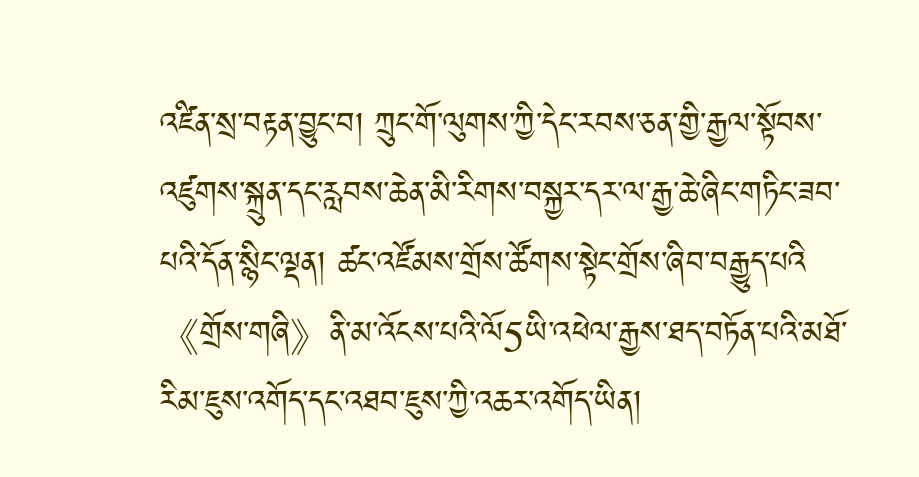འཛིན་སྲ་བརྟན་བྱུང་བ། ཀྲུང་གོ་ལུགས་ཀྱི་དེང་རབས་ཅན་གྱི་རྒྱལ་སྟོབས་འཛུགས་སྐྲུན་དང་རླབས་ཆེན་མི་རིགས་བསྐྱར་དར་ལ་རྒྱ་ཆེ་ཞིང་གཏིང་ཟབ་པའི་དོན་སྙིང་ལྡན། ཚང་འཛོམས་གྲོས་ཚོགས་སྟེང་གྲོས་ཞིབ་བརྒྱུད་པའི《གྲོས་གཞི》ནི་མ་འོངས་པའི་ལོ5ཡི་འཕེལ་རྒྱས་ཐད་བཏོན་པའི་མཐོ་རིམ་ཇུས་འགོད་དང་འཐབ་ཇུས་ཀྱི་འཆར་འགོད་ཡིན།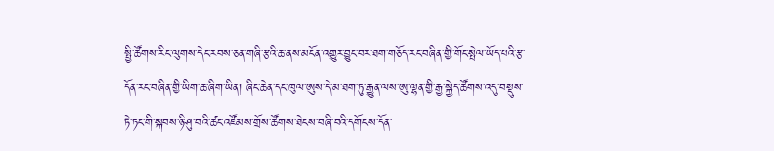སྤྱི་ཚོགས་རིང་ལུགས་དེང་རབས་ཅན་གཞི་རྩའི་ཆ་ནས་མངོན་འགྱུར་བྱུང་བར་ཐག་གཅོད་རང་བཞིན་གྱི་གོང་སྤེལ་ཡོད་པའི་རྩ་དོན་རང་བཞིན་གྱི་ཡིག་ཆ་ཞིག་ཡིན། ཞིང་ཆེན་དང་ཁུལ་ཨུས་དེ་མ་ཐག་ཏུ་རྒྱུན་ལས་ཨུ་ལྷན་གྱི་རྒྱ་སྐྱེད་ཚོགས་འདུ་བསྡུས་ཏེ་ཏང་གི་སྐབས་ཉི་ཤུ་བའི་ཚང་འཛོམས་གྲོས་ཚོགས་ཐེངས་བཞི་བའི་དགོངས་དོན་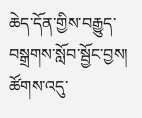ཆེད་དོན་གྱིས་བརྒྱུད་བསྒྲགས་སློབ་སྦྱོང་བྱས། ཚོགས་འདུ་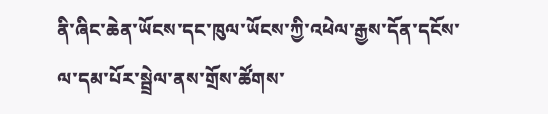ནི་ཞིང་ཆེན་ཡོངས་དང་ཁུལ་ཡོངས་ཀྱི་འཕེལ་རྒྱས་དོན་དངོས་ལ་དམ་པོར་སྦྲེལ་ནས་གྲོས་ཚོགས་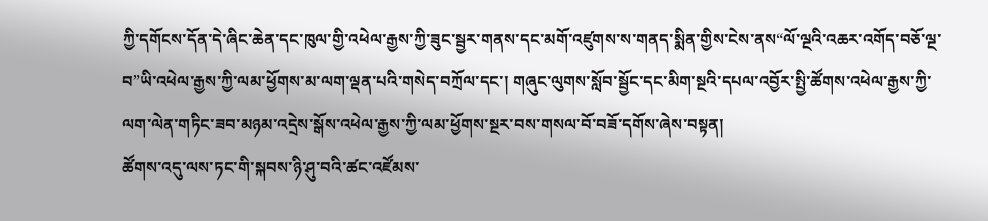ཀྱི་དགོངས་དོན་དེ་ཞིང་ཆེན་དང་ཁུལ་གྱི་འཕེལ་རྒྱས་ཀྱི་ཟུང་སྦྱར་གནས་དང་མགོ་འཛུགས་ས་གནད་སྨིན་གྱིས་ངེས་ནས“ལོ་ལྔའི་འཆར་འགོད་བཅོ་ལྔ་བ”ཡི་འཕེལ་རྒྱས་ཀྱི་ལམ་ཕྱོགས་མ་ལག་ལྡན་པའི་གསེད་བཀྲོལ་དང་། གཞུང་ལུགས་སློབ་སྦྱོང་དང་མིག་སྔའི་དཔལ་འབྱོར་སྤྱི་ཚོགས་འཕེལ་རྒྱས་ཀྱི་ལག་ལེན་གཏིང་ཟབ་མཉམ་འདྲེས་སྒོས་འཕེལ་རྒྱས་ཀྱི་ལམ་ཕྱོགས་སྔར་བས་གསལ་བོ་བཟོ་དགོས་ཞེས་བསྟན།
ཚོགས་འདུ་ལས་ཏང་གི་སྐབས་ཉི་ཤུ་བའི་ཚང་འཛོམས་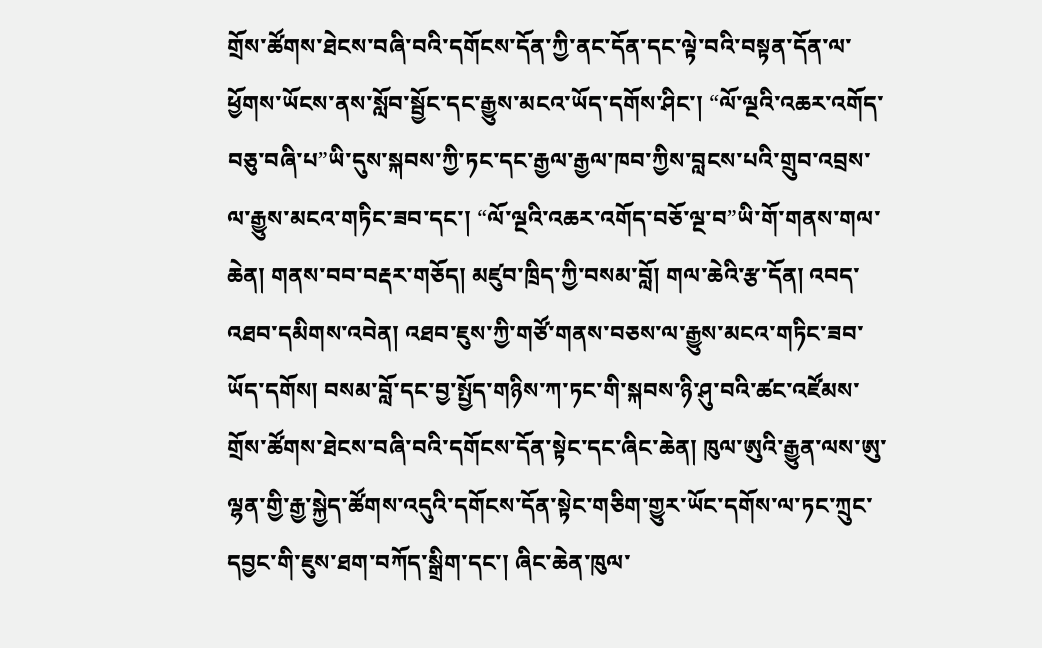གྲོས་ཚོགས་ཐེངས་བཞི་བའི་དགོངས་དོན་ཀྱི་ནང་དོན་དང་ལྟེ་བའི་བསྟན་དོན་ལ་ཕྱོགས་ཡོངས་ནས་སློབ་སྦྱོང་དང་རྒྱུས་མངའ་ཡོད་དགོས་ཤིང་། “ལོ་ལྔའི་འཆར་འགོད་བཅུ་བཞི་པ”ཡི་དུས་སྐབས་ཀྱི་ཏང་དང་རྒྱལ་རྒྱལ་ཁབ་ཀྱིས་བླངས་པའི་གྲུབ་འབྲས་ལ་རྒྱུས་མངའ་གཏིང་ཟབ་དང་། “ལོ་ལྔའི་འཆར་འགོད་བཅོ་ལྔ་བ”ཡི་གོ་གནས་གལ་ཆེན། གནས་བབ་བརྡར་གཅོད། མཛུབ་ཁྲིད་ཀྱི་བསམ་བློ། གལ་ཆེའི་རྩ་དོན། འབད་འཐབ་དམིགས་འབེན། འཐབ་ཇུས་ཀྱི་གཙོ་གནས་བཅས་ལ་རྒྱུས་མངའ་གཏིང་ཟབ་ཡོད་དགོས། བསམ་བློ་དང་བྱ་སྤྱོད་གཉིས་ཀ་ཏང་གི་སྐབས་ཉི་ཤུ་བའི་ཚང་འཛོམས་གྲོས་ཚོགས་ཐེངས་བཞི་བའི་དགོངས་དོན་སྟེང་དང་ཞིང་ཆེན། ཁུལ་ཨུའི་རྒྱུན་ལས་ཨུ་ལྷན་གྱི་རྒྱ་སྐྱེད་ཚོགས་འདུའི་དགོངས་དོན་སྟེང་གཅིག་གྱུར་ཡོང་དགོས་ལ་ཏང་ཀྲུང་དབྱང་གི་ཇུས་ཐག་བཀོད་སྒྲིག་དང་། ཞིང་ཆེན་ཁུལ་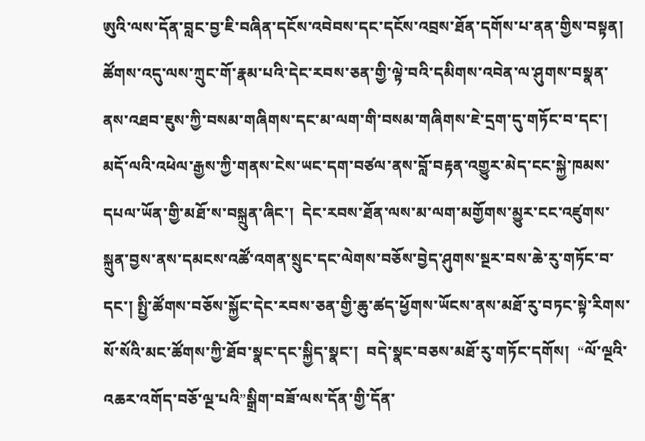ཨུའི་ལས་དོན་བླང་བྱ་ཇི་བཞིན་དངོས་འབེབས་དང་དངོས་འབྲས་ཐོན་དགོས་པ་ནན་གྱིས་བསྟན།
ཚོགས་འདུ་ལས་ཀྲུང་གོ་རྣམ་པའི་དེང་རབས་ཅན་གྱི་ལྟེ་བའི་དམིགས་འབེན་ལ་ཤུགས་བསྣན་ནས་འཐབ་ཇུས་ཀྱི་བསམ་གཞིགས་དང་མ་ལག་གི་བསམ་གཞིགས་ཇེ་དྲག་དུ་གཏོང་བ་དང་། མདོ་ལའི་འཕེལ་རྒྱས་ཀྱི་གནས་ངེས་ཡང་དག་བཙལ་ནས་བློ་བརྟན་འགྱུར་མེད་ངང་སྐྱེ་ཁམས་དཔལ་ཡོན་གྱི་མཐོ་ས་བསྐྲུན་ཞིང་།  དེང་རབས་ཐོན་ལས་མ་ལག་མགྱོགས་མྱུར་ངང་འཛུགས་སྐྲུན་བྱས་ནས་དམངས་འཚོ་འགན་སྲུང་དང་ལེགས་བཅོས་བྱེད་ཤུགས་སྔར་བས་ཆེ་རུ་གཏོང་བ་དང་། སྤྱི་ཚོགས་བཅོས་སྐྱོང་དེང་རབས་ཅན་གྱི་ཆུ་ཚད་ཕྱོགས་ཡོངས་ནས་མཐོ་རུ་བཏང་སྟེ་རིགས་སོ་སོའི་མང་ཚོགས་ཀྱི་ཐོབ་སྣང་དང་སྐྱིད་སྣང་།  བདེ་སྣང་བཅས་མཐོ་རུ་གཏོང་དགོས།  “ལོ་ལྔའི་འཆར་འགོད་བཅོ་ལྔ་པའི”སྒྲིག་བཟོ་ལས་དོན་གྱི་དོན་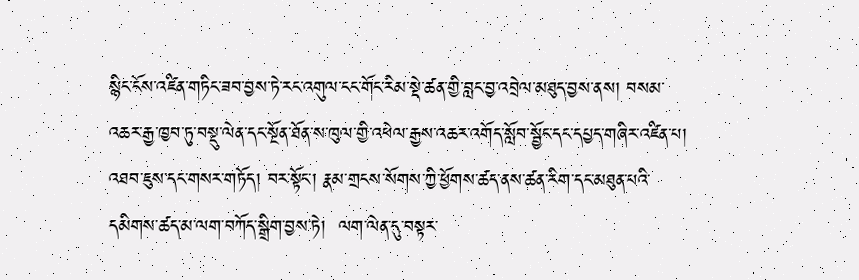སྙིང་ངོས་འཛིན་གཏིང་ཟབ་བྱས་ཏེ་རང་འགུལ་ངང་གོང་རིམ་སྡེ་ཚན་གྱི་བླང་བྱ་འབྲེལ་མཐུད་བྱས་ནས། བསམ་འཆར་རྒྱ་ཁྱབ་ཏུ་བསྡུ་ལེན་དང་སྔོན་ཐོན་ས་ཁུལ་གྱི་འཕེལ་རྒྱས་འཆར་འགོད་སློབ་སྦྱོང་དང་དཔྱད་གཞིར་འཛིན་པ།  འཐབ་ཇུས་དང་གསར་གཏོད། བར་སྟོང་། རྣམ་གྲངས་སོགས་ཀྱི་ཕྱོགས་ཚད་ནས་ཚན་རིག་དང་མཐུན་པའི་དམིགས་ཚད་མ་ལག་བཀོད་སྒྲིག་བྱས་ཏེ།  ལག་ལེན་དུ་བསྟར་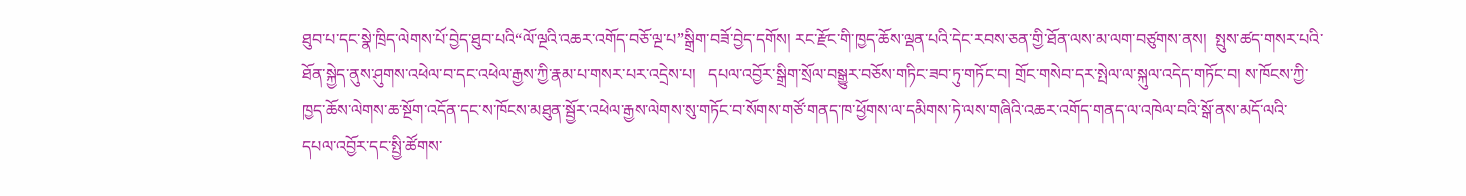ཐུབ་པ་དང་སྣེ་ཁྲིད་ལེགས་པོ་བྱེད་ཐུབ་པའི“ལོ་ལྔའི་འཆར་འགོད་བཅོ་ལྔ་པ”སྒྲིག་བཟོ་བྱེད་དགོས། རང་རྫོང་གི་ཁྱད་ཆོས་ལྡན་པའི་དེང་རབས་ཅན་གྱི་ཐོན་ལས་མ་ལག་བཙུགས་ནས།  སྤུས་ཚད་གསར་པའི་ཐོན་སྐྱེད་ནུས་ཤུགས་འཕེལ་བ་དང་འཕེལ་རྒྱས་ཀྱི་རྣམ་པ་གསར་པར་འདྲེས་པ།   དཔལ་འབྱོར་སྒྲིག་སྲོལ་བསྒྱུར་བཅོས་གཏིང་ཟབ་ཏུ་གཏོང་བ། གྲོང་གསེབ་དར་སྤེལ་ལ་སྐུལ་འདེད་གཏོང་བ། ས་ཁོངས་ཀྱི་ཁྱད་ཆོས་ལེགས་ཆ་སྔོག་འདོན་དང་ས་ཁོངས་མཐུན་སྦྱོར་འཕེལ་རྒྱས་ལེགས་སུ་གཏོང་བ་སོགས་གཙོ་གནད་ཁ་ཕྱོགས་ལ་དམིགས་ཏེ་ལས་གཞིའི་འཆར་འགོད་གནད་ལ་འཁེལ་བའི་སྒོ་ནས་མདོ་ལའི་དཔལ་འབྱོར་དང་སྤྱི་ཚོགས་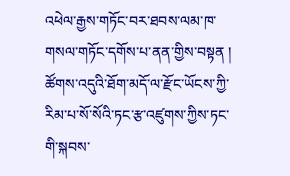འཕེལ་རྒྱས་གཏོང་བར་ཐབས་ལམ་ཁ་གསལ་གཏོང་དགོས་པ་ནན་གྱིས་བསྟན །
ཚོགས་འདུའི་ཐོག་མདོ་ལ་རྫོང་ཡོངས་ཀྱི་རིམ་པ་སོ་སོའི་ཏང་རྩ་འཛུགས་ཀྱིས་ཏང་གི་སྐབས་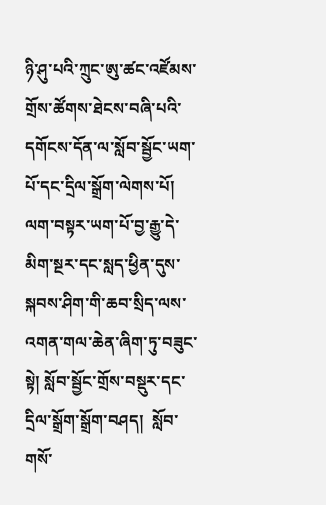ཉི་ཤུ་པའི་ཀྲུང་ཨུ་ཚང་འཛོམས་གྲོས་ཚོགས་ཐེངས་བཞི་པའི་དགོངས་དོན་ལ་སློབ་སྦྱོང་ཡག་པོ་དང་དྲིལ་སྒྲོག་ལེགས་པོ། ལག་བསྟར་ཡག་པོ་བྱ་རྒྱུ་དེ་མིག་སྔར་དང་སླད་ཕྱིན་དུས་སྐབས་ཤིག་གི་ཆབ་སྲིད་ལས་འགན་གལ་ཆེན་ཞིག་ཏུ་བཟུང་སྟེ། སློབ་སྦྱོང་གྲོས་བསྡུར་དང་དྲིལ་སྒྲོག་སྒྲོག་བཤད།  སློབ་གསོ་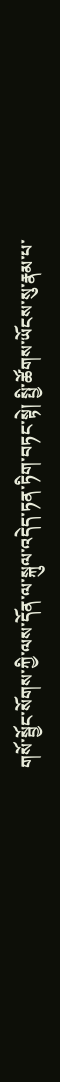གསོ་སྦྱོང་སོགས་ཀྱི་ལས་དོན་ལ་སྐུལ་འདེད་ཏན་ཏིག་བཏང་སྟེ། སྤྱི་ཚོགས་ཡོངས་སུ་རྣམ་པ་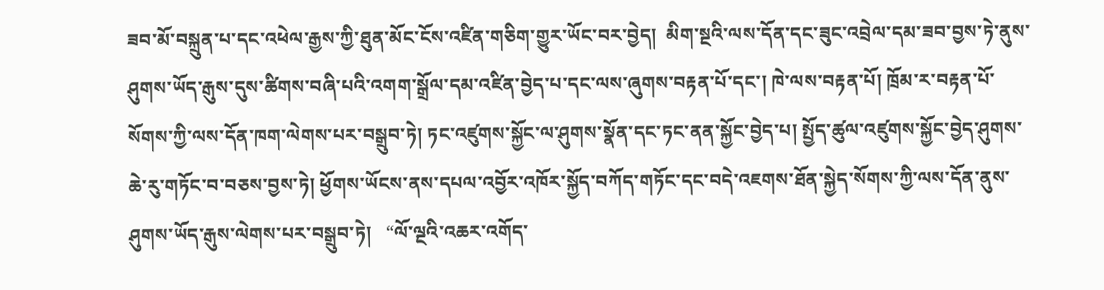ཟབ་མོ་བསྐྲུན་པ་དང་འཕེལ་རྒྱས་ཀྱི་ཐུན་མོང་ངོས་འཛིན་གཅིག་གྱུར་ཡོང་བར་བྱེད།  མིག་སྔའི་ལས་དོན་དང་ཟུང་འབྲེལ་དམ་ཟབ་བྱས་ཏེ་ནུས་ཤུགས་ཡོད་རྒུས་དུས་ཚིགས་བཞི་པའི་འགག་སྒྲོལ་དམ་འཛིན་བྱེད་པ་དང་ལས་ཞུགས་བརྟན་པོ་དང་། ཁེ་ལས་བརྟན་པོ། ཁྲོམ་ར་བརྟན་པོ་སོགས་ཀྱི་ལས་དོན་ཁག་ལེགས་པར་བསྒྲུབ་ཏེ། ཏང་འཛུགས་སྐྱོང་ལ་ཤུགས་སྣོན་དང་ཏང་ནན་སྐྱོང་བྱེད་པ། སྤྱོད་ཚུལ་འཛུགས་སྐྱོང་བྱེད་ཤུགས་ཆེ་རུ་གཏོང་བ་བཅས་བྱས་ཏེ། ཕྱོགས་ཡོངས་ནས་དཔལ་འབྱོར་འཁོར་སྐྱོད་བཀོད་གཏོང་དང་བདེ་འཇགས་ཐོན་སྐྱེད་སོགས་ཀྱི་ལས་དོན་ནུས་ཤུགས་ཡོད་རྒུས་ལེགས་པར་བསྒྲུབ་ཏེ།   “ལོ་ལྔའི་འཆར་འགོད་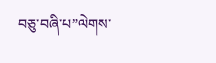བཅུ་བཞི་པ”ལེགས་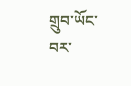གྲུབ་ཡོང་བར་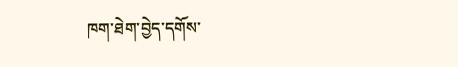ཁག་ཐེག་བྱེད་དགོས་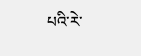པའི་རེ་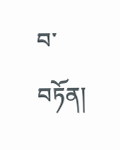བ་བཏོན།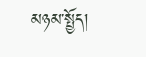མཉམ་སྤྱོད།